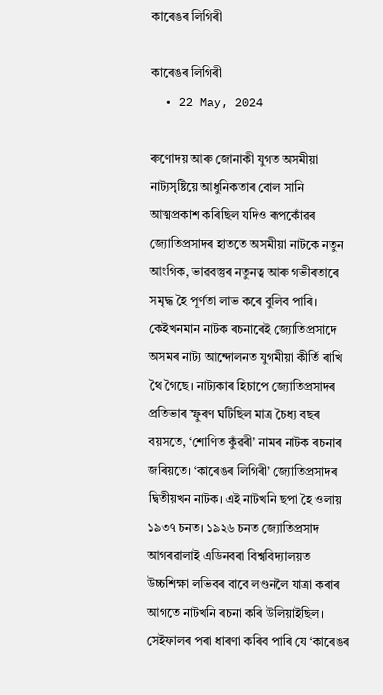কাৰেঙৰ লিগিৰী

কাৰেঙৰ লিগিৰী
  • 22 May, 2024

ৰুণোদয় আৰু জোনাকী যুগত অসমীয়া নাট্যসৃষ্টিয়ে আধুনিকতাৰ বোল সানি আত্মপ্ৰকাশ কৰিছিল যদিও ৰূপকোঁৱৰ জ্যোতিপ্ৰসাদৰ হাততে অসমীয়া নাটকে নতুন আংগিক, ভাৱবস্তুৰ নতুনত্ব আৰু গভীৰতাৰে সমৃদ্ধ হৈ পূৰ্ণতা লাভ কৰে বুলিব পাৰি। কেইখনমান নাটক ৰচনাৰেই জ্যোতিপ্ৰসাদে অসমৰ নাট্য আন্দোলনত যুগমীয়া কীৰ্তি ৰাখি থৈ গৈছে। নাট্যকাৰ হিচাপে জ্যোতিপ্ৰসাদৰ প্ৰতিভাৰ স্ফুৰণ ঘটিছিল মাত্ৰ চৈধ্য বছৰ বয়সতে, ‘শোণিত কুঁৱৰী’ নামৰ নাটক ৰচনাৰ জৰিয়তে। ‘কাৰেঙৰ লিগিৰী’ জ্যোতিপ্ৰসাদৰ দ্বিতীয়খন নাটক। এই নাটখনি ছপা হৈ ওলায় ১৯৩৭ চনত। ১৯২৬ চনত জ্যোতিপ্ৰসাদ আগৰৱালাই এডিনবৰা বিশ্ববিদ্যালয়ত উচ্চশিক্ষা লভিবৰ বাবে লণ্ডনলৈ যাত্ৰা কৰাৰ আগতে নাটখনি ৰচনা কৰি উলিয়াইছিল। সেইফালৰ পৰা ধাৰণা কৰিব পাৰি যে ‘কাৰেঙৰ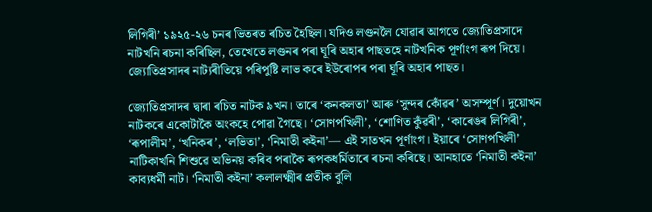লিগিৰী’ ১৯২৫-২৬ চনৰ ভিতৰত ৰচিত হৈছিল। যদিও লণ্ডনলৈ যোৱাৰ আগতে জ্যোতিপ্ৰসাদে নাটখনি ৰচনা কৰিছিল, তেখেতে লণ্ডনৰ পৰা ঘূৰি অহাৰ পাছতহে নাটখনিক পূৰ্ণাংগ ৰূপ দিয়ে। জ্যোতিপ্ৰসাদৰ নাট্যৰীতিয়ে পৰিপুষ্টি লাভ কৰে ইউৰোপৰ পৰা ঘূৰি অহাৰ পাছত।

জ্যোতিপ্ৰসাদৰ দ্বাৰা ৰচিত নাটক ৯খন। তাৰে ‘কনকলতা’ আৰু ‘সুন্দৰ কোঁৱৰ’ অসম্পূৰ্ণ। দুয়োখন নাটকৰে একোটাকৈ অংকহে পোৱা গৈছে। ‘সোণপখিলী’, ‘শোণিত কুঁৱৰী’, ‘কাৰেঙৰ লিগিৰী’, ‘ৰূপালীম’, ‘খনিকৰ’, ‘লভিতা’, ‘নিমাতী কইনা’— এই সাতখন পূৰ্ণাংগ। ইয়াৰে ‘সোণপখিলী’ নাটিকাখনি শিশুৱে অভিনয় কৰিব পৰাকৈ ৰূপকধৰ্মিতাৰে ৰচনা কৰিছে। আনহাতে ‘নিমাতী কইনা’ কাব্যধৰ্মী নাট। ‘নিমাতী কইনা’ কলালক্ষ্মীৰ প্ৰতীক বুলি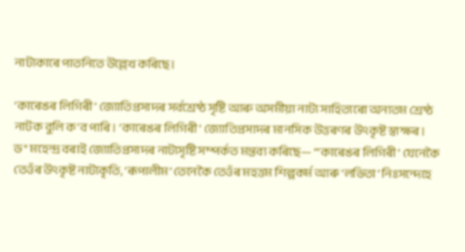নাট্যকাৰে পাতনিতে উল্লেখ কৰিছে।

‘কাৰেঙৰ লিগিৰী’ জ্যোতিপ্ৰসাদৰ সৰ্বশ্ৰেষ্ঠ সৃষ্টি আৰু অসমীয়া নাট্য সাহিত্যৰো অন্যতম শ্ৰেষ্ঠ নাটক বুলি ক’ব পাৰি। ‘কাৰেঙৰ লিগিৰী’ জ্যোতিপ্ৰসাদৰ মানসিক উত্তৰণৰ উৎকৃষ্ট স্বাক্ষৰ। ড° মহেন্দ্ৰ বৰাই জ্যোতিপ্ৰসাদৰ নাট্যসৃষ্টি সম্পৰ্কত মন্তব্য কৰিছে— “‘কাৰেঙৰ লিগিৰী’ যেনেকৈ তেওঁৰ উৎকৃষ্ট নাট্যকৃতি, ‘ৰূপালীম’ তেনেকৈ তেওঁৰ মহত্তম শিল্পকৰ্ম আৰু ‘লভিতা’ নিঃসন্দেহে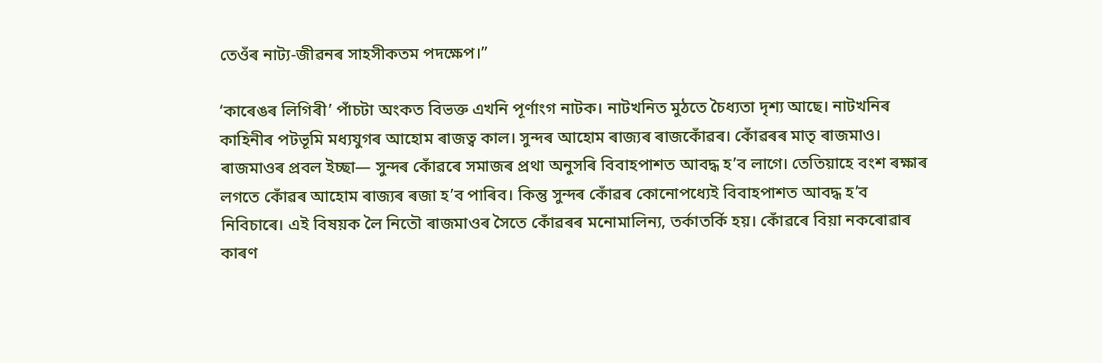তেওঁৰ নাট্য-জীৱনৰ সাহসীকতম পদক্ষেপ।”

‘কাৰেঙৰ লিগিৰী’ পাঁচটা অংকত বিভক্ত এখনি পূৰ্ণাংগ নাটক। নাটখনিত মুঠতে চৈধ্যতা দৃশ্য আছে। নাটখনিৰ কাহিনীৰ পটভূমি মধ্যযুগৰ আহোম ৰাজত্ব কাল। সুন্দৰ আহোম ৰাজ্যৰ ৰাজকোঁৱৰ। কোঁৱৰৰ মাতৃ ৰাজমাও। ৰাজমাওৰ প্ৰবল ইচ্ছা— সুন্দৰ কোঁৱৰে সমাজৰ প্ৰথা অনুসৰি বিবাহপাশত আবদ্ধ হ’ব লাগে। তেতিয়াহে বংশ ৰক্ষাৰ লগতে কোঁৱৰ আহোম ৰাজ্যৰ ৰজা হ’ব পাৰিব। কিন্তু সুন্দৰ কোঁৱৰ কোনোপধ্যেই বিবাহপাশত আবদ্ধ হ’ব নিবিচাৰে। এই বিষয়ক লৈ নিতৌ ৰাজমাওৰ সৈতে কোঁৱৰৰ মনোমালিন্য, তৰ্কাতৰ্কি হয়। কোঁৱৰে বিয়া নকৰোৱাৰ কাৰণ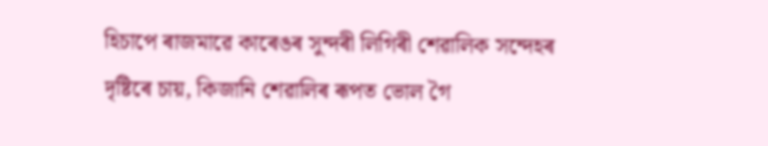হিচাপে ৰাজমাৱে কাৰেঙৰ সুন্দৰী লিগিৰী শেৱালিক সন্দেহৰ দৃষ্টিৰে চায়, কিজানি শেৱালিৰ ৰূপত ভোল গৈ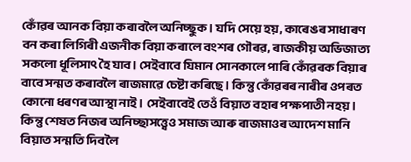কোঁৱৰ আনক বিয়া কৰাবলৈ অনিচ্ছুক। যদি সেয়ে হয়, কাৰেঙৰ সাধাৰণ বন কৰা লিগিৰী এজনীক বিয়া কৰালে বংশৰ গৌৰৱ, ৰাজকীয় অভিজাত্য সকলো ধূলিসাৎ হৈ যাব। সেইবাবে যিমান সোনকালে পাৰি কোঁৱৰক বিয়াৰ বাবে সন্মত কৰাবলৈ ৰাজমাৱে চেষ্টা কৰিছে। কিন্তু কোঁৱৰৰ নাৰীৰ ওপৰত কোনো ধৰণৰ আস্থা নাই। সেইবাবেই তেওঁ বিয়াত বহাৰ পক্ষপাতী নহয়। কিন্তু শেষত নিজৰ অনিচ্ছাসত্ত্বেও সমাজ আৰু ৰাজমাওৰ আদেশ মানি বিয়াত সন্মতি দিবলৈ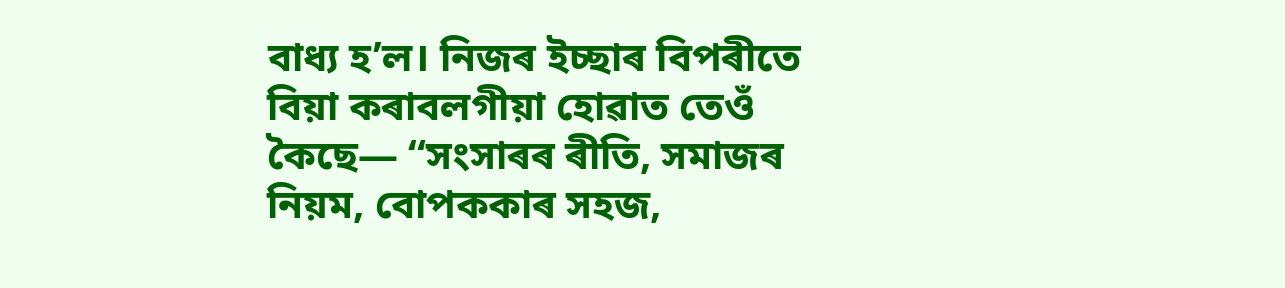বাধ্য হ’ল। নিজৰ ইচ্ছাৰ বিপৰীতে বিয়া কৰাবলগীয়া হোৱাত তেওঁ কৈছে— “সংসাৰৰ ৰীতি, সমাজৰ নিয়ম, বোপককাৰ সহজ,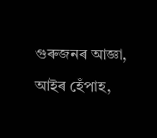গুৰুজনৰ আজ্ঞা, আইৰ হেঁপাহ,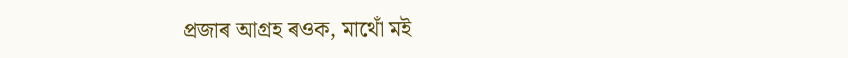প্ৰজাৰ আগ্ৰহ ৰওক, মাথোঁ মই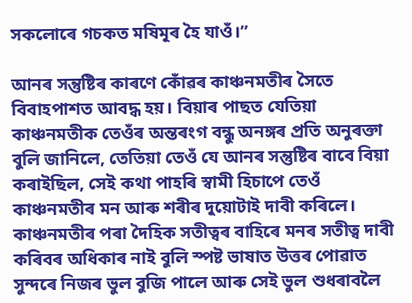সকলোৰে গচকত মষিমূৰ হৈ যাওঁ।”

আনৰ সন্তুষ্টিৰ কাৰণে কোঁৱৰ কাঞ্চনমতীৰ সৈতে বিবাহপাশত আবদ্ধ হয়। বিয়াৰ পাছত যেতিয়া কাঞ্চনমতীক তেওঁৰ অন্তৰংগ বন্ধু অনঙ্গৰ প্ৰতি অনুৰক্তা বুলি জানিলে, তেতিয়া তেওঁ যে আনৰ সন্তুষ্টিৰ বাবে বিয়া কৰাইছিল, সেই কথা পাহৰি স্বামী হিচাপে তেওঁ কাঞ্চনমতীৰ মন আৰু শৰীৰ দুয়োটাই দাবী কৰিলে। কাঞ্চনমতীৰ পৰা দৈহিক সতীত্বৰ বাহিৰে মনৰ সতীত্ব দাবী কৰিবৰ অধিকাৰ নাই বুলি স্পষ্ট ভাষাত উত্তৰ পোৱাত সুন্দৰে নিজৰ ভুল বুজি পালে আৰু সেই ভুল শুধৰাবলৈ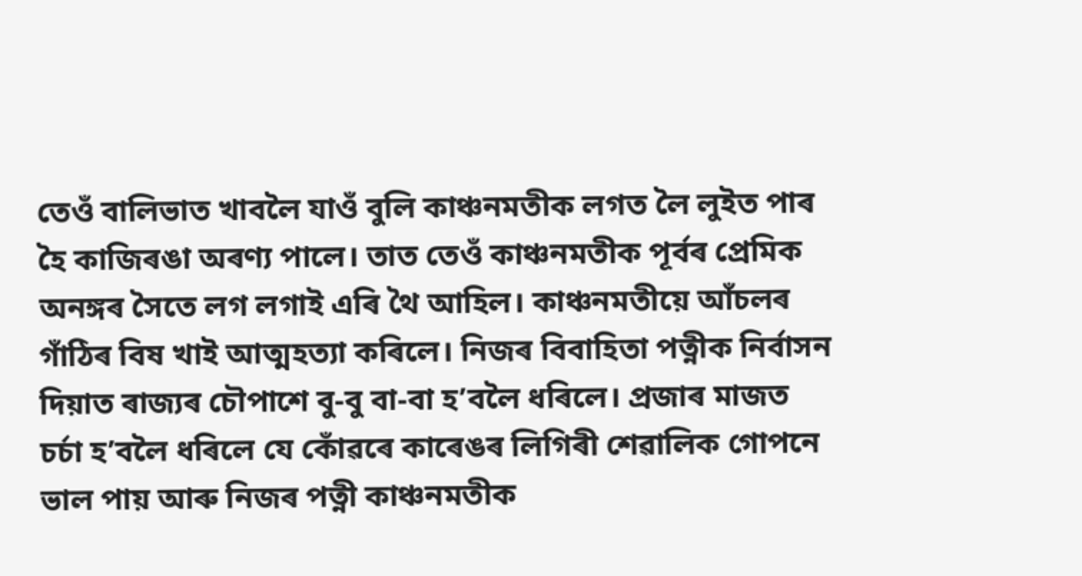তেওঁ বালিভাত খাবলৈ যাওঁ বুলি কাঞ্চনমতীক লগত লৈ লুইত পাৰ হৈ কাজিৰঙা অৰণ্য পালে। তাত তেওঁ কাঞ্চনমতীক পূৰ্বৰ প্ৰেমিক অনঙ্গৰ সৈতে লগ লগাই এৰি থৈ আহিল। কাঞ্চনমতীয়ে আঁচলৰ গাঁঠিৰ বিষ খাই আত্মহত্যা কৰিলে। নিজৰ বিবাহিতা পত্নীক নিৰ্বাসন দিয়াত ৰাজ্যৰ চৌপাশে বু-বু বা-বা হ’বলৈ ধৰিলে। প্ৰজাৰ মাজত চৰ্চা হ’বলৈ ধৰিলে যে কোঁৱৰে কাৰেঙৰ লিগিৰী শেৱালিক গোপনে ভাল পায় আৰু নিজৰ পত্নী কাঞ্চনমতীক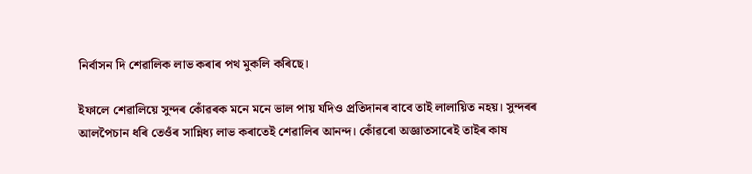নিৰ্বাসন দি শেৱালিক লাভ কৰাৰ পথ মুকলি কৰিছে।

ইফালে শেৱালিয়ে সুন্দৰ কোঁৱৰক মনে মনে ভাল পায় যদিও প্ৰতিদানৰ বাবে তাই লালায়িত নহয়। সুন্দৰৰ আলপৈচান ধৰি তেওঁৰ সান্নিধ্য লাভ কৰাতেই শেৱালিৰ আনন্দ। কোঁৱৰো অজ্ঞাতসাৰেই তাইৰ কাষ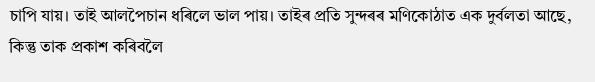চাপি যায়। তাই আলপৈচান ধৰিলে ভাল পায়। তাইৰ প্ৰতি সুন্দৰৰ মণিকোঠাত এক দুৰ্বলতা আছে, কিন্তু তাক প্ৰকাশ কৰিবলৈ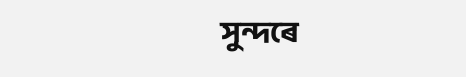সুন্দৰে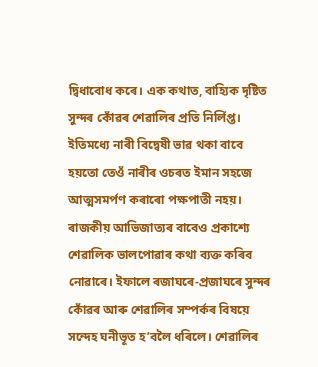দ্বিধাবোধ কৰে। এক কথাত, বাহ্যিক দৃষ্টিত সুন্দৰ কোঁৱৰ শেৱালিৰ প্ৰতি নিৰ্লিপ্ত। ইতিমধ্যে নাৰী বিদ্বেষী ভাৱ থকা বাবে হয়তো তেওঁ নাৰীৰ ওচৰত ইমান সহজে আত্মসমৰ্পণ কৰাৰো পক্ষপাতী নহয়। ৰাজকীয় আভিজাত্যৰ বাবেও প্ৰকাশ্যে শেৱালিক ভালপোৱাৰ কথা ব্যক্ত কৰিব নোৱাৰে। ইফালে ৰজাঘৰে-প্ৰজাঘৰে সুন্দৰ কোঁৱৰ আৰু শেৱালিৰ সম্পৰ্কৰ বিষয়ে সন্দেহ ঘনীভূত হ’বলৈ ধৰিলে। শেৱালিৰ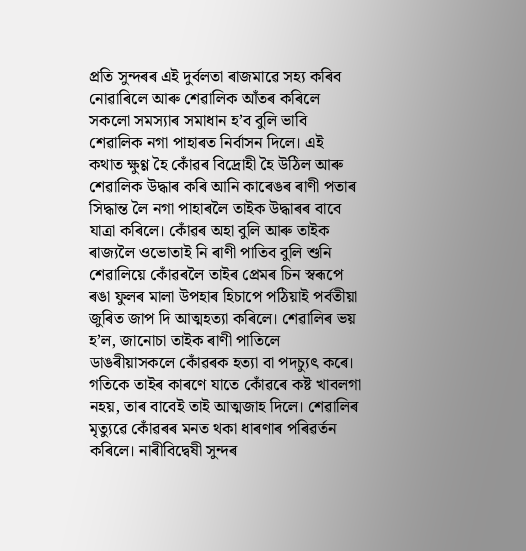প্ৰতি সুন্দৰৰ এই দুৰ্বলতা ৰাজমাৱে সহ্য কৰিব নোৱাৰিলে আৰু শেৱালিক আঁতৰ কৰিলে সকলো সমস্যাৰ সমাধান হ’ব বুলি ভাবি শেৱালিক নগা পাহাৰত নিৰ্বাসন দিলে। এই কথাত ক্ষুণ্ণ হৈ কোঁৱৰ বিদ্ৰোহী হৈ উঠিল আৰু শেৱালিক উদ্ধাৰ কৰি আনি কাৰেঙৰ ৰাণী পতাৰ সিদ্ধান্ত লৈ নগা পাহাৰলৈ তাইক উদ্ধাৰৰ বাবে যাত্ৰা কৰিলে। কোঁৱৰ অহা বুলি আৰু তাইক ৰাজ্যলৈ ওভোতাই নি ৰাণী পাতিব বুলি শুনি শেৱালিয়ে কোঁৱৰলৈ তাইৰ প্ৰেমৰ চিন স্বৰূপে ৰঙা ফুলৰ মালা উপহাৰ হিচাপে পঠিয়াই পৰ্বতীয়া জুৰিত জাপ দি আত্মহত্যা কৰিলে। শেৱালিৰ ভয় হ’ল, জানোচা তাইক ৰাণী পাতিলে ডাঙৰীয়াসকলে কোঁৱৰক হত্যা বা পদচ্যুৎ কৰে। গতিকে তাইৰ কাৰণে যাতে কোঁৱৰে কষ্ট খাবলগা নহয়, তাৰ বাবেই তাই আত্মজাহ দিলে। শেৱালিৰ মৃত্যুৱে কোঁৱৰৰ মনত থকা ধাৰণাৰ পৰিৱৰ্তন কৰিলে। নাৰীবিদ্বেষী সুন্দৰ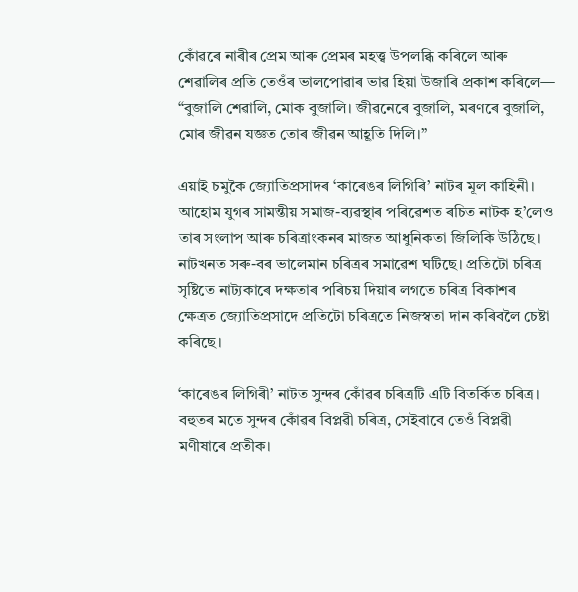কোঁৱৰে নাৰীৰ প্ৰেম আৰু প্ৰেমৰ মহত্ত্ব উপলব্ধি কৰিলে আৰু শেৱালিৰ প্ৰতি তেওঁৰ ভালপোৱাৰ ভাৱ হিয়া উজাৰি প্ৰকাশ কৰিলে— “বুজালি শেৱালি, মোক বুজালি। জীৱনেৰে বুজালি, মৰণৰে বুজালি, মোৰ জীৱন যজ্ঞত তোৰ জীৱন আহূতি দিলি।”

এয়াই চমুকৈ জ্যোতিপ্ৰসাদৰ ‘কাৰেঙৰ লিগিৰি’ নাটৰ মূল কাহিনী। আহোম যুগৰ সামন্তীয় সমাজ-ব্যৱস্থাৰ পৰিৱেশত ৰচিত নাটক হ’লেও তাৰ সংলাপ আৰু চৰিত্ৰাংকনৰ মাজত আধুনিকতা জিলিকি উঠিছে। নাটখনত সৰু-বৰ ভালেমান চৰিত্ৰৰ সমাৱেশ ঘটিছে। প্ৰতিটো চৰিত্ৰ সৃষ্টিতে নাট্যকাৰে দক্ষতাৰ পৰিচয় দিয়াৰ লগতে চৰিত্ৰ বিকাশৰ ক্ষেত্ৰত জ্যোতিপ্ৰসাদে প্ৰতিটো চৰিত্ৰতে নিজস্বতা দান কৰিবলৈ চেষ্টা কৰিছে।

‘কাৰেঙৰ লিগিৰী’ নাটত সুন্দৰ কোঁৱৰ চৰিত্ৰটি এটি বিতৰ্কিত চৰিত্ৰ। বহুতৰ মতে সুন্দৰ কোঁৱৰ বিপ্লৱী চৰিত্ৰ, সেইবাবে তেওঁ বিপ্লৱী মণীষাৰে প্ৰতীক।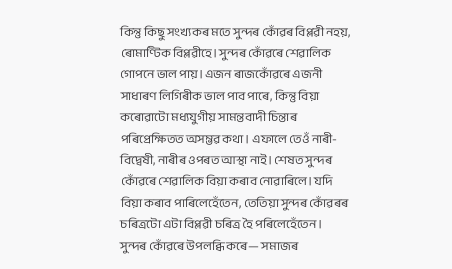কিন্তু কিছু সংখ্যকৰ মতে সুন্দৰ কোঁৱৰ বিপ্লৱী নহয়, ৰোমাণ্টিক বিপ্লৱীহে। সুন্দৰ কোঁৱৰে শেৱালিক গোপনে ভাল পায়। এজন ৰাজকোঁৱৰে এজনী সাধাৰণ লিগিৰীক ভাল পাব পাৰে, কিন্তু বিয়া কৰোৱাটো মধ্যযুগীয় সামন্তবাদী চিন্তাৰ পৰিপ্ৰেক্ষিতত অসম্ভৱ কথা। এফালে তেওঁ নাৰী-বিদ্বেষী, নাৰীৰ ওপৰত আস্থা নাই। শেষত সুন্দৰ কোঁৱৰে শেৱালিক বিয়া কৰাব নোৱাৰিলে। যদি বিয়া কৰাব পাৰিলেহেঁতেন, তেতিয়া সুন্দৰ কোঁৱৰৰ চৰিত্ৰটো এটা বিপ্লৱী চৰিত্ৰ হৈ পৰিলেহেঁতেন। সুন্দৰ কোঁৱৰে উপলব্ধি কৰে— সমাজৰ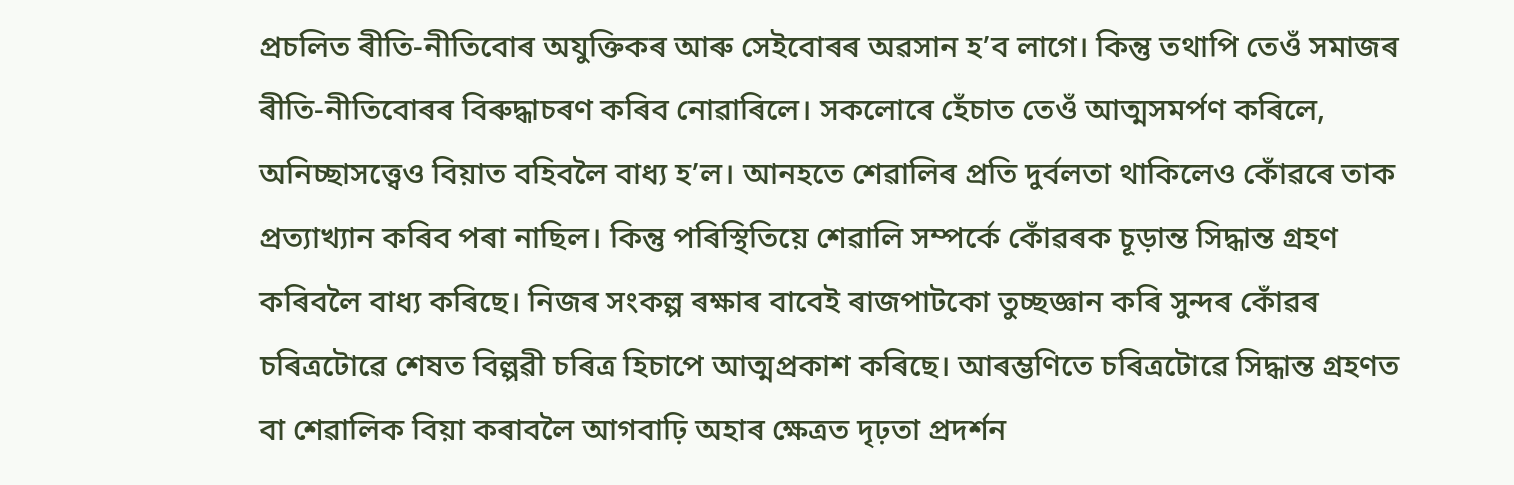প্ৰচলিত ৰীতি-নীতিবোৰ অযুক্তিকৰ আৰু সেইবোৰৰ অৱসান হ’ব লাগে। কিন্তু তথাপি তেওঁ সমাজৰ ৰীতি-নীতিবোৰৰ বিৰুদ্ধাচৰণ কৰিব নোৱাৰিলে। সকলোৰে হেঁচাত তেওঁ আত্মসমৰ্পণ কৰিলে, অনিচ্ছাসত্ত্বেও বিয়াত বহিবলৈ বাধ্য হ’ল। আনহতে শেৱালিৰ প্ৰতি দুৰ্বলতা থাকিলেও কোঁৱৰে তাক প্ৰত্যাখ্যান কৰিব পৰা নাছিল। কিন্তু পৰিস্থিতিয়ে শেৱালি সম্পৰ্কে কোঁৱৰক চূড়ান্ত সিদ্ধান্ত গ্ৰহণ কৰিবলৈ বাধ্য কৰিছে। নিজৰ সংকল্প ৰক্ষাৰ বাবেই ৰাজপাটকো তুচ্ছজ্ঞান কৰি সুন্দৰ কোঁৱৰ চৰিত্ৰটোৱে শেষত বিল্পৱী চৰিত্ৰ হিচাপে আত্মপ্ৰকাশ কৰিছে। আৰম্ভণিতে চৰিত্ৰটোৱে সিদ্ধান্ত গ্ৰহণত বা শেৱালিক বিয়া কৰাবলৈ আগবাঢ়ি অহাৰ ক্ষেত্ৰত দৃঢ়তা প্ৰদৰ্শন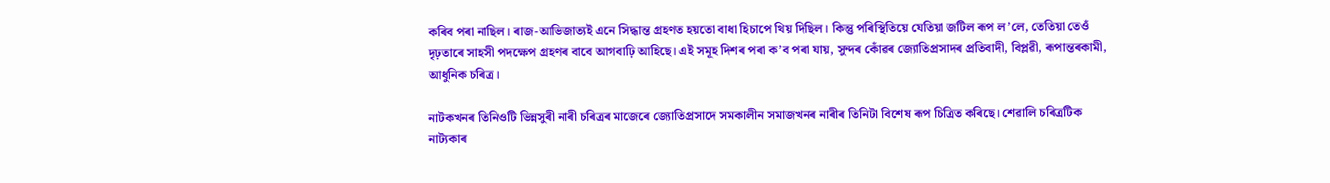কৰিব পৰা নাছিল। ৰাজ-আভিজাত্যই এনে সিদ্ধান্ত গ্ৰহণত হয়তো বাধা হিচাপে থিয় দিছিল। কিন্তু পৰিস্থিতিয়ে যেতিয়া জটিল ৰূপ ল’লে, তেতিয়া তেওঁ দৃঢ়তাৰে সাহসী পদক্ষেপ গ্ৰহণৰ বাবে আগবাঢ়ি আহিছে। এই সমূহ দিশৰ পৰা ক’ব পৰা যায়, সুন্দৰ কোঁৱৰ জ্যোতিপ্ৰসাদৰ প্ৰতিবাদী, বিপ্লৱী, ৰূপান্তৰকামী, আধুনিক চৰিত্ৰ।

নাটকখনৰ তিনিওটি ভিন্নসুৰী নাৰী চৰিত্ৰৰ মাজেৰে জ্যোতিপ্ৰসাদে সমকালীন সমাজখনৰ নাৰীৰ তিনিটা বিশেষ ৰূপ চিত্ৰিত কৰিছে। শেৱালি চৰিত্ৰটিক নাট্যকাৰ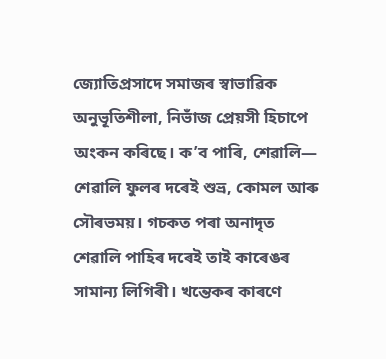জ্যোতিপ্ৰসাদে সমাজৰ স্বাভাৱিক অনুভূতিশীলা, নিভাঁজ প্ৰেয়সী হিচাপে অংকন কৰিছে। ক’ব পাৰি, শেৱালি— শেৱালি ফুলৰ দৰেই শুভ্ৰ, কোমল আৰু সৌৰভময়। গচকত পৰা অনাদৃত শেৱালি পাহিৰ দৰেই তাই কাৰেঙৰ সামান্য লিগিৰী। খন্তেকৰ কাৰণে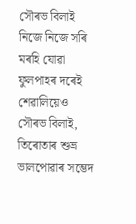সৌৰভ বিলাই নিজে নিজে সৰি মৰহি যোৱা ফুলপাহৰ দৰেই শেৱালিয়েও সৌৰভ বিলাই, তিৰোতাৰ শুভ্ৰ ভালপোৱাৰ সম্ভেদ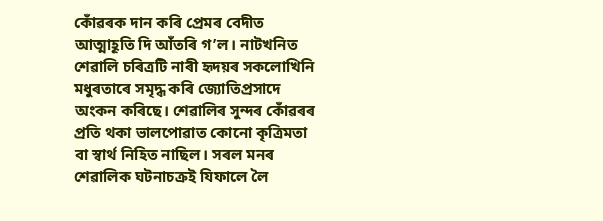কোঁৱৰক দান কৰি প্ৰেমৰ বেদীত আত্মাহূতি দি আঁতৰি গ’ল। নাটখনিত শেৱালি চৰিত্ৰটি নাৰী হৃদয়ৰ সকলোখিনি মধুৰতাৰে সমৃদ্ধ কৰি জ্যোতিপ্ৰসাদে অংকন কৰিছে। শেৱালিৰ সুন্দৰ কোঁৱৰৰ প্ৰতি থকা ভালপোৱাত কোনো কৃত্ৰিমতা বা স্বাৰ্থ নিহিত নাছিল। সৰল মনৰ শেৱালিক ঘটনাচক্ৰই যিফালে লৈ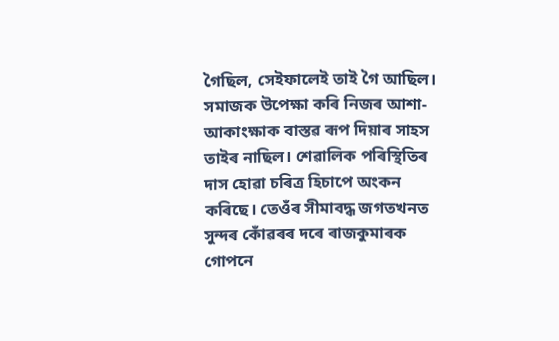গৈছিল, সেইফালেই তাই গৈ আছিল। সমাজক উপেক্ষা কৰি নিজৰ আশা-আকাংক্ষাক বাস্তৱ ৰূপ দিয়াৰ সাহস তাইৰ নাছিল। শেৱালিক পৰিস্থিতিৰ দাস হোৱা চৰিত্ৰ হিচাপে অংকন কৰিছে। তেওঁৰ সীমাবদ্ধ জগতখনত সুন্দৰ কোঁৱৰৰ দৰে ৰাজকুমাৰক গোপনে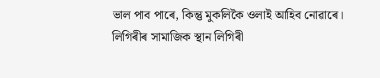ভাল পাব পাৰে, কিন্তু মুকলিকৈ ওলাই আহিব নোৱাৰে। লিগিৰীৰ সামাজিক স্থান লিগিৰী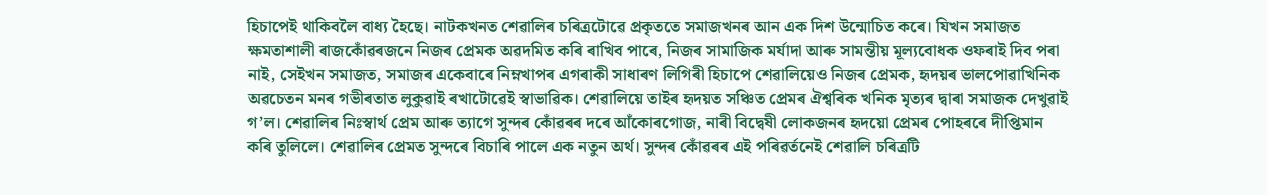হিচাপেই থাকিবলৈ বাধ্য হৈছে। নাটকখনত শেৱালিৰ চৰিত্ৰটোৱে প্ৰকৃততে সমাজখনৰ আন এক দিশ উন্মোচিত কৰে। যিখন সমাজত ক্ষমতাশালী ৰাজকোঁৱৰজনে নিজৰ প্ৰেমক অৱদমিত কৰি ৰাখিব পাৰে, নিজৰ সামাজিক মৰ্যাদা আৰু সামন্তীয় মূল্যবোধক ওফৰাই দিব পৰা নাই, সেইখন সমাজত, সমাজৰ একেবাৰে নিম্নখাপৰ এগৰাকী সাধাৰণ লিগিৰী হিচাপে শেৱালিয়েও নিজৰ প্ৰেমক, হৃদয়ৰ ভালপোৱাখিনিক অৱচেতন মনৰ গভীৰতাত লুকুৱাই ৰখাটোৱেই স্বাভাৱিক। শেৱালিয়ে তাইৰ হৃদয়ত সঞ্চিত প্ৰেমৰ ঐশ্বৰিক খনিক মৃত্যৰ দ্বাৰা সমাজক দেখুৱাই গ’ল। শেৱালিৰ নিঃস্বাৰ্থ প্ৰেম আৰু ত্যাগে সুন্দৰ কোঁৱৰৰ দৰে আঁকোৰগোজ, নাৰী বিদ্বেষী লোকজনৰ হৃদয়ো প্ৰেমৰ পোহৰৰে দীপ্তিমান কৰি তুলিলে। শেৱালিৰ প্ৰেমত সুন্দৰে বিচাৰি পালে এক নতুন অৰ্থ। সুন্দৰ কোঁৱৰৰ এই পৰিৱৰ্তনেই শেৱালি চৰিত্ৰটি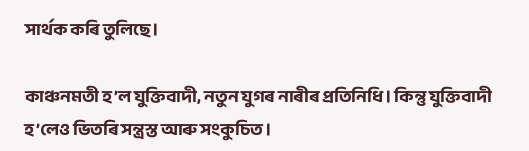সাৰ্থক কৰি তুলিছে।

কাঞ্চনমতী হ’ল যুক্তিবাদী, নতুন যুগৰ নাৰীৰ প্ৰতিনিধি। কিন্তু যুক্তিবাদী হ’লেও ভিতৰি সন্ত্ৰস্ত আৰু সংকুচিত।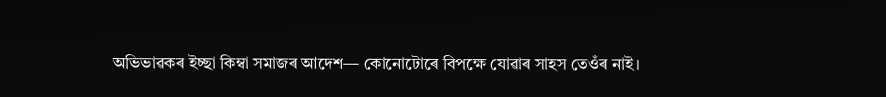অভিভাৱকৰ ইচ্ছা কিম্বা সমাজৰ আদেশ— কোনোটোৰে বিপক্ষে যোৱাৰ সাহস তেওঁৰ নাই।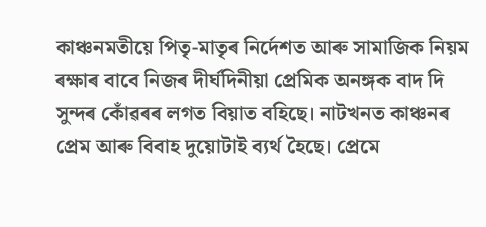কাঞ্চনমতীয়ে পিতৃ-মাতৃৰ নিৰ্দেশত আৰু সামাজিক নিয়ম ৰক্ষাৰ বাবে নিজৰ দীৰ্ঘদিনীয়া প্ৰেমিক অনঙ্গক বাদ দি সুন্দৰ কোঁৱৰৰ লগত বিয়াত বহিছে। নাটখনত কাঞ্চনৰ প্ৰেম আৰু বিবাহ দুয়োটাই ব্যৰ্থ হৈছে। প্ৰেমে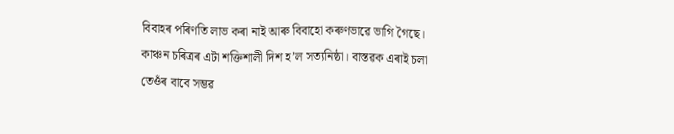বিবাহৰ পৰিণতি লাভ কৰা নাই আৰু বিবাহো কৰুণভাৱে ভাগি গৈছে। কাঞ্চন চৰিত্ৰৰ এটা শক্তিশালী দিশ হ’ল সত্যনিষ্ঠা। বাস্তৱক এৰাই চলা তেওঁৰ বাবে সম্ভৱ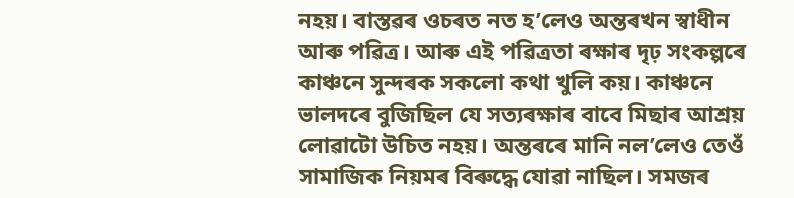নহয়। বাস্তৱৰ ওচৰত নত হ’লেও অন্তৰখন স্বাধীন আৰু পৱিত্ৰ। আৰু এই পৱিত্ৰতা ৰক্ষাৰ দৃঢ় সংকল্পৰে কাঞ্চনে সুন্দৰক সকলো কথা খুলি কয়। কাঞ্চনে ভালদৰে বুজিছিল যে সত্যৰক্ষাৰ বাবে মিছাৰ আশ্ৰয় লোৱাটো উচিত নহয়। অন্তৰৰে মানি নল’লেও তেওঁ সামাজিক নিয়মৰ বিৰুদ্ধে যোৱা নাছিল। সমজৰ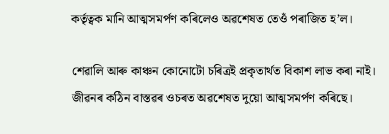কৰ্তৃত্বক মানি আত্মসমৰ্পণ কৰিলেও অৱশেষত তেওঁ পৰাজিত হ’ল।

শেৱালি আৰু কাঞ্চন কোনোটো চৰিত্ৰই প্ৰকৃতাৰ্থত বিকাশ লাভ কৰা নাই। জীৱনৰ কঠিন বাস্তৱৰ ওচৰত অৱশেষত দুয়ো আত্মসমৰ্পণ কৰিছে।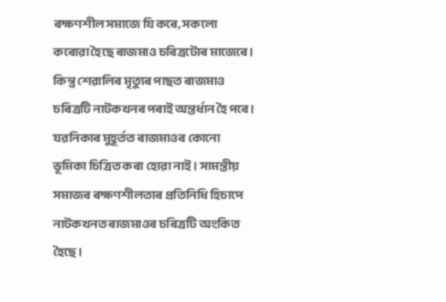ৰক্ষণশীল সমাজে যি কৰে, সকলো কৰোৱা হৈছে ৰাজমাও চৰিত্ৰটোৰ মাজেৰে। কিন্তু শেৱালিৰ মৃত্যুৰ পাছত ৰাজমাও চৰিত্ৰটি নাটকখনৰ পৰাই অন্তৰ্ধান হৈ পৰে। যৱনিকাৰ মুহূৰ্তত ৰাজমাওৰ কোনো ভূমিকা চিত্ৰিত কৰা হোৱা নাই। সামন্তীয় সমাজৰ ৰক্ষণশীলতাৰ প্ৰতিনিধি হিচাপে নাটকখনত ৰাজমাওৰ চৰিত্ৰটি অংকিত হৈছে।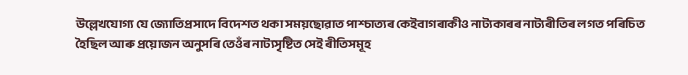উল্লেখযোগ্য যে জ্যোতিপ্ৰসাদে বিদেশত থকা সময়ছোৱাত পাশ্চাত্যৰ কেইবাগৰাকীও নাট্যকাৰৰ নাট্যৰীতিৰ লগত পৰিচিত হৈছিল আৰু প্ৰয়োজন অনুসৰি তেওঁৰ নাট্যসৃষ্টিত সেই ৰীতিসমূহ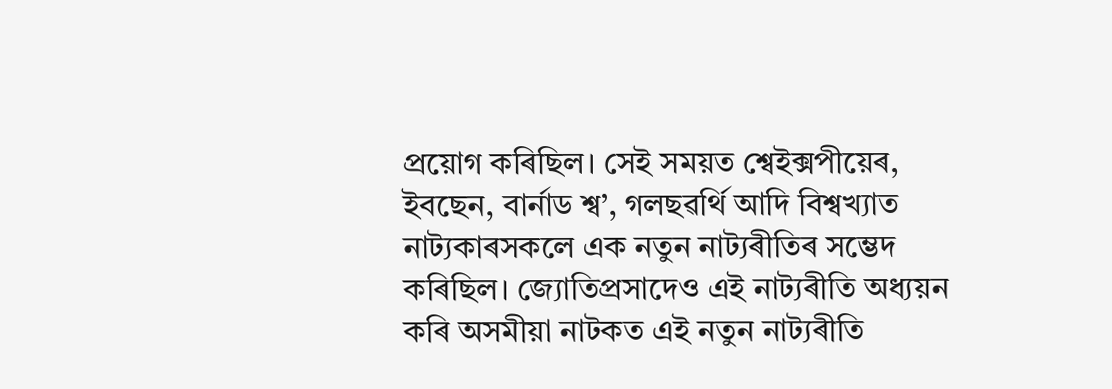প্ৰয়োগ কৰিছিল। সেই সময়ত শ্বেইক্সপীয়েৰ, ইবছেন, বাৰ্নাড শ্ব’, গলছৱৰ্থি আদি বিশ্বখ্যাত নাট্যকাৰসকলে এক নতুন নাট্যৰীতিৰ সম্ভেদ কৰিছিল। জ্যোতিপ্ৰসাদেও এই নাট্যৰীতি অধ্যয়ন কৰি অসমীয়া নাটকত এই নতুন নাট্যৰীতি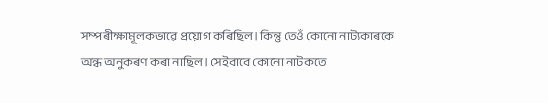সম্পৰীক্ষামূলকভাৱে প্ৰয়োগ কৰিছিল। কিন্তু তেওঁ কোনো নাট্যকাৰকে অন্ধ অনুকৰণ কৰা নাছিল। সেইবাবে কোনো নাটকতে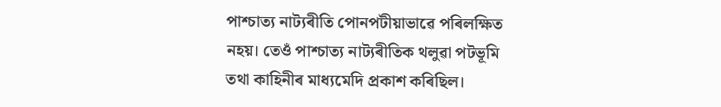পাশ্চাত্য নাট্যৰীতি পোনপটীয়াভাৱে পৰিলক্ষিত নহয়। তেওঁ পাশ্চাত্য নাট্যৰীতিক থলুৱা পটভূমি তথা কাহিনীৰ মাধ্যমেদি প্ৰকাশ কৰিছিল।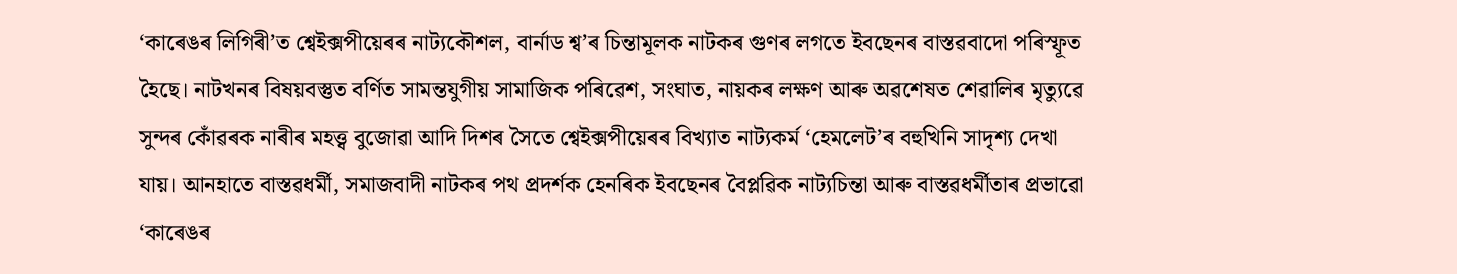‘কাৰেঙৰ লিগিৰী’ত শ্বেইক্সপীয়েৰৰ নাট্যকৌশল, বাৰ্নাড শ্ব’ৰ চিন্তামূলক নাটকৰ গুণৰ লগতে ইবছেনৰ বাস্তৱবাদো পৰিস্ফূত হৈছে। নাটখনৰ বিষয়বস্তুত বৰ্ণিত সামন্তযুগীয় সামাজিক পৰিৱেশ, সংঘাত, নায়কৰ লক্ষণ আৰু অৱশেষত শেৱালিৰ মৃত্যুৱে সুন্দৰ কোঁৱৰক নাৰীৰ মহত্ত্ব বুজোৱা আদি দিশৰ সৈতে শ্বেইক্সপীয়েৰৰ বিখ্যাত নাট্যকৰ্ম ‘হেমলেট’ৰ বহুখিনি সাদৃশ্য দেখা যায়। আনহাতে বাস্তৱধৰ্মী, সমাজবাদী নাটকৰ পথ প্ৰদৰ্শক হেনৰিক ইবছেনৰ বৈপ্লৱিক নাট্যচিন্তা আৰু বাস্তৱধৰ্মীতাৰ প্ৰভাৱো ‘কাৰেঙৰ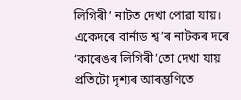লিগিৰী’ নাটত দেখা পোৱা যায়। একেদৰে বাৰ্নাড শ্ব’ৰ নাটকৰ দৰে ‘কাৰেঙৰ লিগিৰী’তো দেখা যায় প্ৰতিটো দৃশ্যৰ আৰম্ভণিতে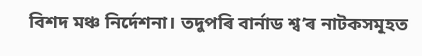বিশদ মঞ্চ নিৰ্দেশনা। তদুপৰি বাৰ্নাড শ্ব’ৰ নাটকসমূহত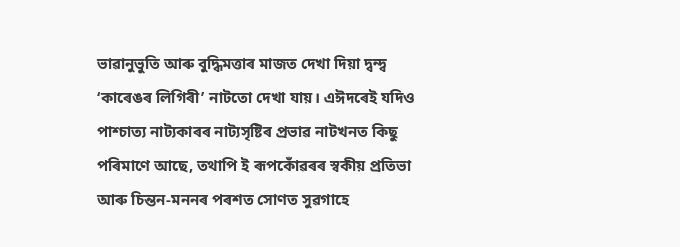ভাৱানুভুতি আৰু বুদ্ধিমত্তাৰ মাজত দেখা দিয়া দ্বন্দ্ব ‘কাৰেঙৰ লিগিৰী’ নাটতো দেখা যায়। এঈদৰেই যদিও পাশ্চাত্য নাট্যকাৰৰ নাট্যসৃষ্টিৰ প্ৰভাৱ নাটখনত কিছু পৰিমাণে আছে, তথাপি ই ৰূপকোঁৱৰৰ স্বকীয় প্ৰতিভা আৰু চিন্তন-মননৰ পৰশত সোণত সুৱগাহে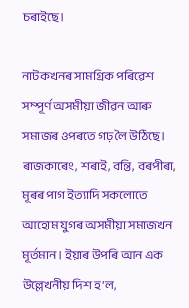চৰাইছে।

নাটকখনৰ সামগ্ৰিক পৰিৱেশ সম্পূৰ্ণ অসমীয়া জীৱন আৰু সমাজৰ ওপৰতে গঢ় লৈ উঠিছে। ৰাজকাৰেং, শৰাই, বন্তি, বৰপীৰা, মূৰৰ পাগ ইত্যাদি সকলোতে আহোম যুগৰ অসমীয়া সমাজখন মূৰ্তমান। ইয়াৰ উপৰি আন এক উল্লেখনীয় দিশ হ’ল,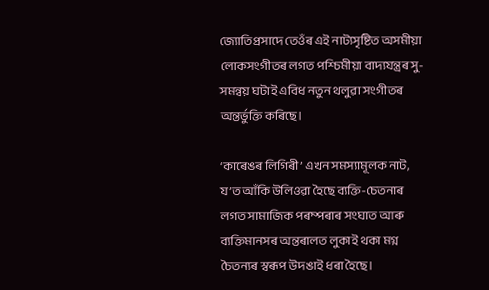জ্যোতিপ্ৰসাদে তেওঁৰ এই নাট্যসৃষ্টিত অসমীয়া লোকসংগীতৰ লগত পশ্চিমীয়া বাদ্যযন্ত্ৰৰ সু-সমন্বয় ঘটাই এবিধ নতুন থলুৱা সংগীতৰ অন্তৰ্ভুক্তি কৰিছে।

‘কাৰেঙৰ লিগিৰী’ এখন সমস্যামূলক নাট, য’ত আঁকি উলিওৱা হৈছে ব্যক্তি-চেতনাৰ লগত সামাজিক পৰম্পৰাৰ সংঘাত আৰু ব্যক্তিমানসৰ অন্তৰালত লুকাই থকা মগ্ন চৈতন্যৰ স্বৰূপ উদঙাই ধৰা হৈছে।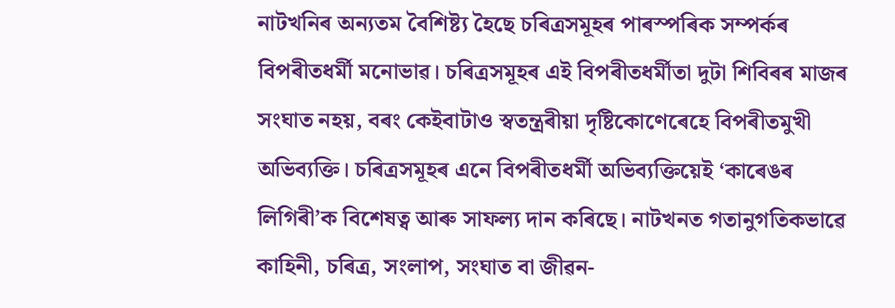নাটখনিৰ অন্যতম বৈশিষ্ট্য হৈছে চৰিত্ৰসমূহৰ পাৰস্পৰিক সম্পৰ্কৰ বিপৰীতধৰ্মী মনোভাৱ। চৰিত্ৰসমূহৰ এই বিপৰীতধৰ্মীতা দুটা শিবিৰৰ মাজৰ সংঘাত নহয়, বৰং কেইবাটাও স্বতন্ত্ৰৰীয়া দৃষ্টিকোণেৰেহে বিপৰীতমুখী অভিব্যক্তি। চৰিত্ৰসমূহৰ এনে বিপৰীতধৰ্মী অভিব্যক্তিয়েই ‘কাৰেঙৰ লিগিৰী’ক বিশেষত্ব আৰু সাফল্য দান কৰিছে। নাটখনত গতানুগতিকভাৱে কাহিনী, চৰিত্ৰ, সংলাপ, সংঘাত বা জীৱন-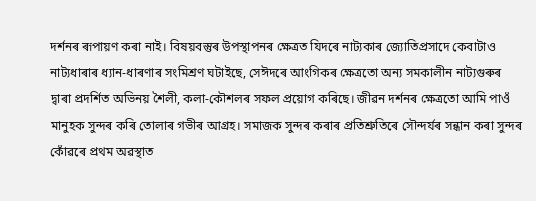দৰ্শনৰ ৰূপায়ণ কৰা নাই। বিষয়বস্তুৰ উপস্থাপনৰ ক্ষেত্ৰত যিদৰে নাট্যকাৰ জ্যোতিপ্ৰসাদে কেবাটাও নাট্যধাৰাৰ ধ্যান-ধাৰণাৰ সংমিশ্ৰণ ঘটাইছে, সেঈদৰে আংগিকৰ ক্ষেত্ৰতো অন্য সমকালীন নাট্যগুৰুৰ দ্বাৰা প্ৰদৰ্শিত অভিনয় শৈলী, কলা-কৌশলৰ সফল প্ৰয়োগ কৰিছে। জীৱন দৰ্শনৰ ক্ষেত্ৰতো আমি পাওঁ মানুহক সুন্দৰ কৰি তোলাৰ গভীৰ আগ্ৰহ। সমাজক সুন্দৰ কৰাৰ প্ৰতিশ্ৰুতিৰে সৌন্দৰ্যৰ সন্ধান কৰা সুন্দৰ কোঁৱৰে প্ৰথম অৱস্থাত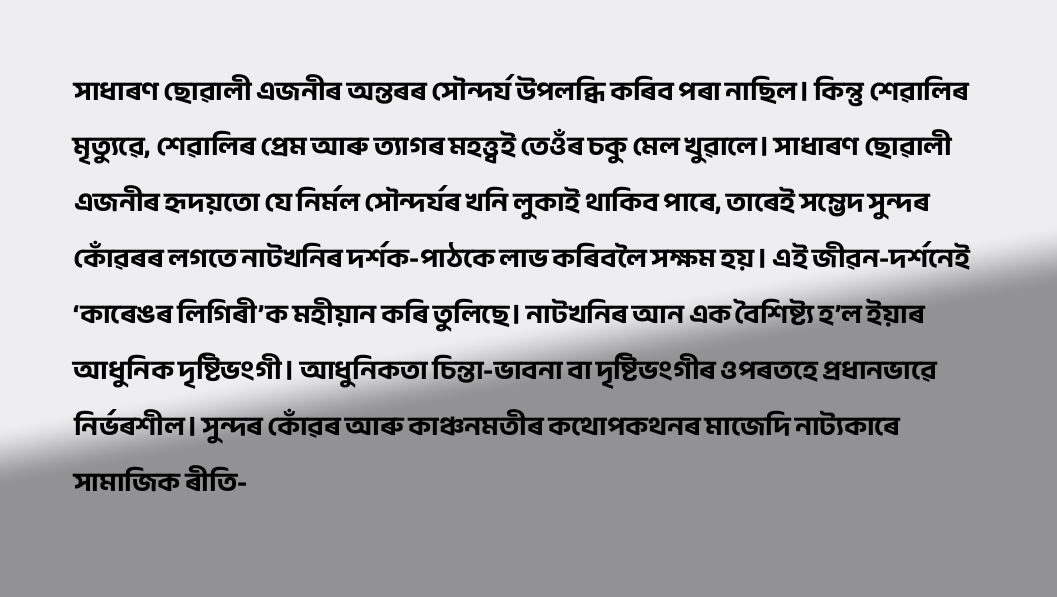সাধাৰণ ছোৱালী এজনীৰ অন্তৰৰ সৌন্দৰ্য উপলব্ধি কৰিব পৰা নাছিল। কিন্তু শেৱালিৰ মৃত্যুৱে, শেৱালিৰ প্ৰেম আৰু ত্যাগৰ মহত্ত্বই তেওঁৰ চকু মেল খুৱালে। সাধাৰণ ছোৱালী এজনীৰ হৃদয়তো যে নিৰ্মল সৌন্দৰ্যৰ খনি লুকাই থাকিব পাৰে, তাৰেই সম্ভেদ সুন্দৰ কোঁৱৰৰ লগতে নাটখনিৰ দৰ্শক-পাঠকে লাভ কৰিবলৈ সক্ষম হয়। এই জীৱন-দৰ্শনেই ‘কাৰেঙৰ লিগিৰী’ক মহীয়ান কৰি তুলিছে। নাটখনিৰ আন এক বৈশিষ্ট্য হ’ল ইয়াৰ আধুনিক দৃষ্টিভংগী। আধুনিকতা চিন্তা-ভাবনা বা দৃষ্টিভংগীৰ ওপৰতহে প্ৰধানভাৱে নিৰ্ভৰশীল। সুন্দৰ কোঁৱৰ আৰু কাঞ্চনমতীৰ কথোপকথনৰ মাজেদি নাট্যকাৰে সামাজিক ৰীতি-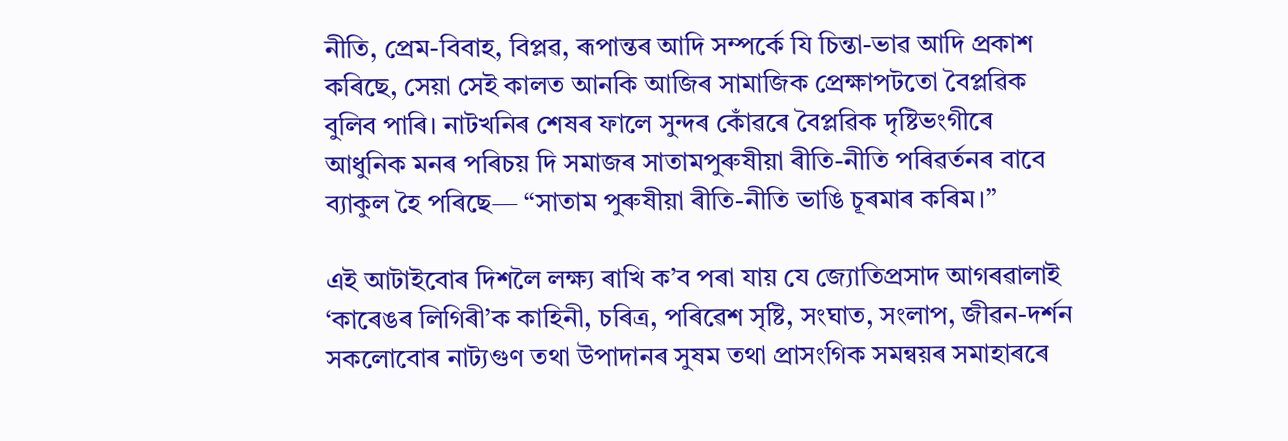নীতি, প্ৰেম-বিবাহ, বিপ্লৱ, ৰূপান্তৰ আদি সম্পৰ্কে যি চিন্তা-ভাৱ আদি প্ৰকাশ কৰিছে, সেয়া সেই কালত আনকি আজিৰ সামাজিক প্ৰেক্ষাপটতো বৈপ্লৱিক বুলিব পাৰি। নাটখনিৰ শেষৰ ফালে সুন্দৰ কোঁৱৰে বৈপ্লৱিক দৃষ্টিভংগীৰে আধুনিক মনৰ পৰিচয় দি সমাজৰ সাতামপুৰুষীয়া ৰীতি-নীতি পৰিৱৰ্তনৰ বাবে ব্যাকুল হৈ পৰিছে— “সাতাম পুৰুষীয়া ৰীতি-নীতি ভাঙি চূৰমাৰ কৰিম।”

এই আটাইবোৰ দিশলৈ লক্ষ্য ৰাখি ক’ব পৰা যায় যে জ্যোতিপ্ৰসাদ আগৰৱালাই ‘কাৰেঙৰ লিগিৰী’ক কাহিনী, চৰিত্ৰ, পৰিৱেশ সৃষ্টি, সংঘাত, সংলাপ, জীৱন-দৰ্শন সকলোবোৰ নাট্যগুণ তথা উপাদানৰ সুষম তথা প্ৰাসংগিক সমন্বয়ৰ সমাহাৰৰে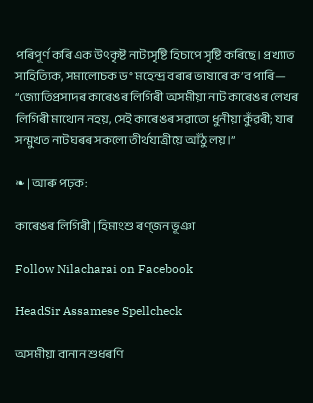পৰিপূৰ্ণ কৰি এক উৎকৃষ্ট নাট্যসৃষ্টি হিচাপে সৃষ্টি কৰিছে। প্ৰখ্যাত সাহিত্যিক, সমালোচক ড° মহেন্দ্ৰ বৰাৰ ভাষাৰে ক’ব পাৰি— “জ্যোতিপ্ৰসাদৰ কাৰেঙৰ লিগিৰী অসমীয়া নাট কাৰেঙৰ লেখৰ লিগিৰী মাথোন নহয়, সেই কাৰেঙৰ সৱাতো ধুনীয়া কুঁৱৰী; যাৰ সন্মুখত নাটঘৰৰ সকলো তীৰ্থযাত্ৰীয়ে আঁঠু লয়।”

❧ | আৰু পঢ়ক:

কাৰেঙৰ লিগিৰী | হিমাংশু ৰণ্‌জন ভূঞা

Follow Nilacharai on Facebook

HeadSir Assamese Spellcheck

অসমীয়া বানান শুধৰণি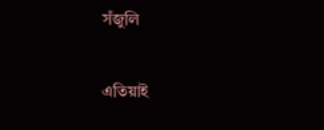সঁজুলি

এতিয়াই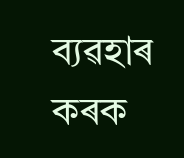ব্যৱহাৰ কৰক